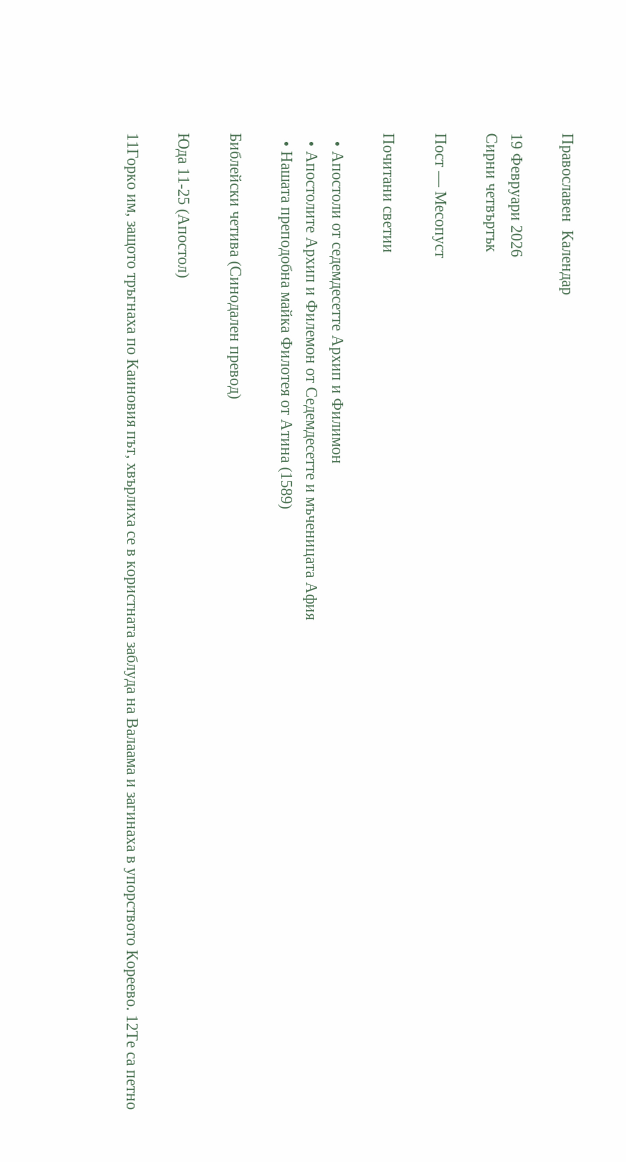Православен  Календар

19 Февруари 2026
Сирни четвъртък

Пост — Месопуст

Почитани светии

  • Апостоли от седемдесетте Архип и Филимон
  • Апостолите Архип и Филемон от Седемдесетте и мъченицата Афия
  • Нашата преподобна майка Филотея от Атина (1589)

Библейски четива (Синодален превод)

Юда 11-25 (Апостол)

11Горко им, защото тръгнаха по Каиновия път, хвърлиха се в користната заблуда на Валаама и загинаха в упорството Кореево. 12Те са петно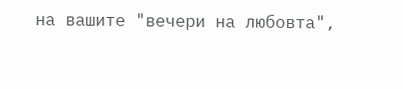на вашите "вечери на любовта",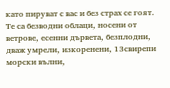като пируват с вас и без страх се гоят. Те са безводни облаци, носени от ветрове, есенни дървета, безплодни, дваж умрели, изкоренени, 13свирепи морски вълни,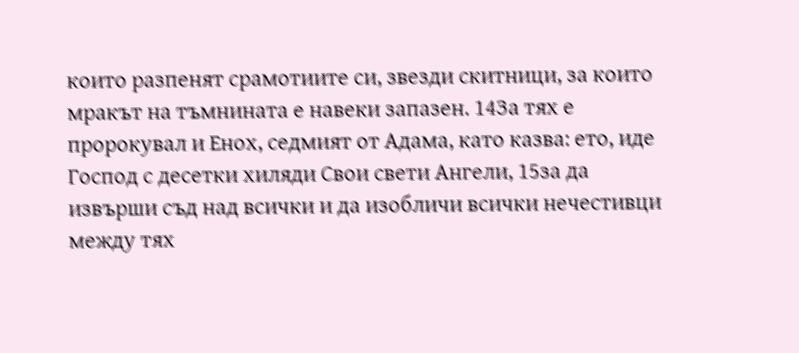които разпенят срамотиите си, звезди скитници, за които мракът на тъмнината е навеки запазен. 14За тях е пророкувал и Енох, седмият от Адама, като казва: ето, иде Господ с десетки хиляди Свои свети Ангели, 15за да извърши съд над всички и да изобличи всички нечестивци между тях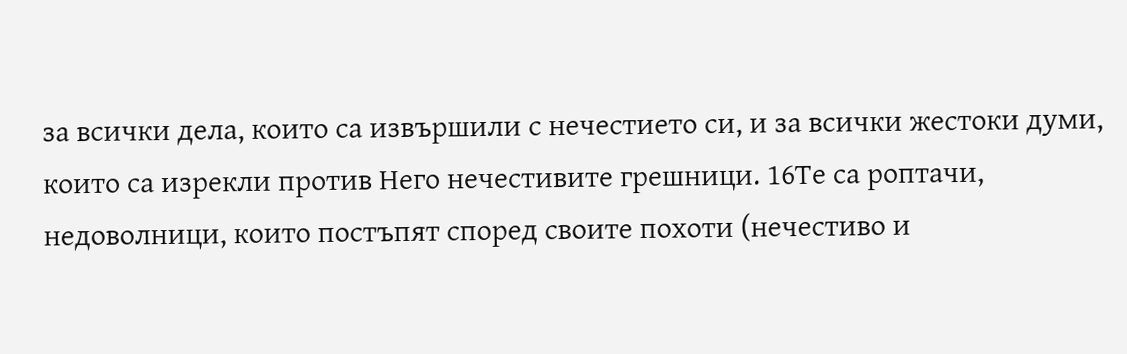за всички дела, които са извършили с нечестието си, и за всички жестоки думи, които са изрекли против Него нечестивите грешници. 16Те са роптачи, недоволници, които постъпят според своите похоти (нечестиво и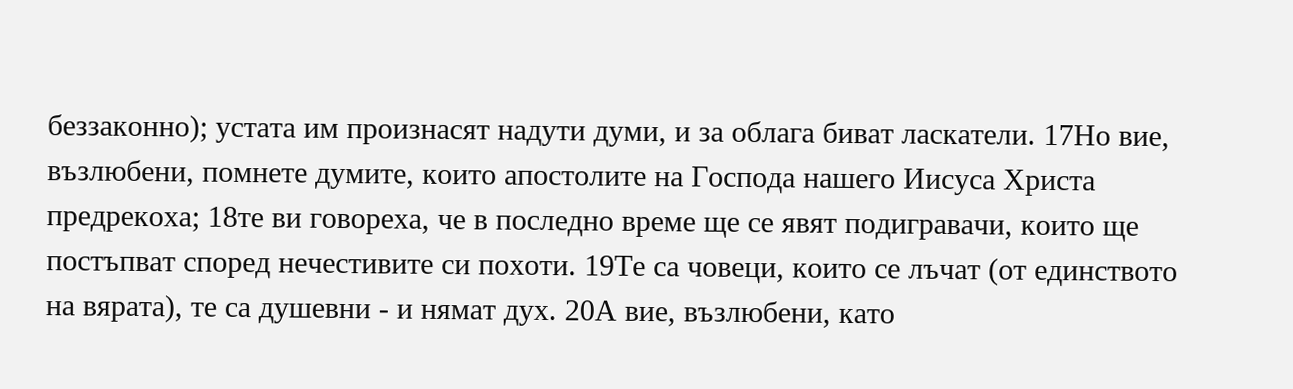беззаконно); устата им произнасят надути думи, и за облага биват ласкатели. 17Но вие, възлюбени, помнете думите, които апостолите на Господа нашего Иисуса Христа предрекоха; 18те ви говореха, че в последно време ще се явят подигравачи, които ще постъпват според нечестивите си похоти. 19Те са човеци, които се лъчат (от единството на вярата), те са душевни - и нямат дух. 20А вие, възлюбени, като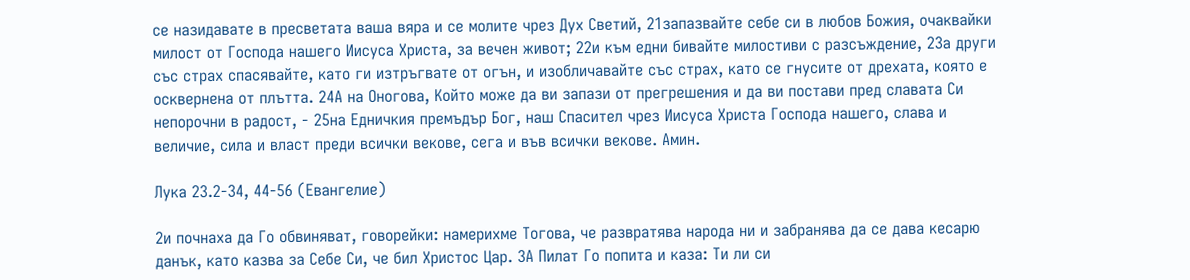се назидавате в пресветата ваша вяра и се молите чрез Дух Светий, 21запазвайте себе си в любов Божия, очаквайки милост от Господа нашего Иисуса Христа, за вечен живот; 22и към едни бивайте милостиви с разсъждение, 23а други със страх спасявайте, като ги изтръгвате от огън, и изобличавайте със страх, като се гнусите от дрехата, която е осквернена от плътта. 24А на Оногова, Който може да ви запази от прегрешения и да ви постави пред славата Си непорочни в радост, - 25на Едничкия премъдър Бог, наш Спасител чрез Иисуса Христа Господа нашего, слава и величие, сила и власт преди всички векове, сега и във всички векове. Амин.

Лука 23.2-34, 44-56 (Евангелие)

2и почнаха да Го обвиняват, говорейки: намерихме Тогова, че развратява народа ни и забранява да се дава кесарю данък, като казва за Себе Си, че бил Христос Цар. 3А Пилат Го попита и каза: Ти ли си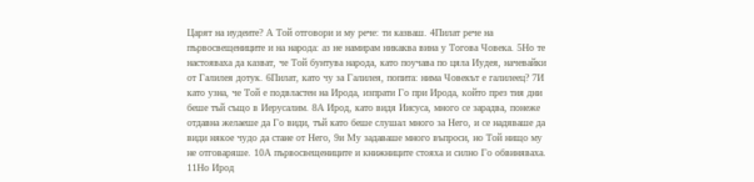Царят на иудеите? А Той отговори и му рече: ти казваш. 4Пилат рече на първосвещениците и на народа: аз не намирам никаква вина у Тогова Човека. 5Но те настояваха да казват, че Той бунтува народа, като поучава по цяла Иудея, начевайки от Галилея дотук. 6Пилат, като чу за Галилея, попита: нима Човекът е галилеец? 7И като узна, че Той е подвластен на Ирода, изпрати Го при Ирода, който през тия дни беше тъй също в Иерусалим. 8А Ирод, като видя Иисуса, много се зарадва, понеже отдавна желаеше да Го види, тъй като беше слушал много за Него, и се надяваше да види някое чудо да стане от Него, 9и Му задаваше много въпроси, но Той нищо му не отговаряше. 10А първосвещениците и книжниците стояха и силно Го обвиняваха. 11Но Ирод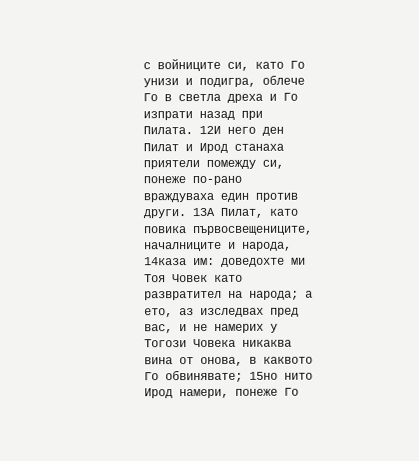с войниците си, като Го унизи и подигра, облече Го в светла дреха и Го изпрати назад при Пилата. 12И него ден Пилат и Ирод станаха приятели помежду си, понеже по-рано враждуваха един против други. 13А Пилат, като повика първосвещениците, началниците и народа, 14каза им: доведохте ми Тоя Човек като развратител на народа; а ето, аз изследвах пред вас, и не намерих у Тогози Човека никаква вина от онова, в каквото Го обвинявате; 15но нито Ирод намери, понеже Го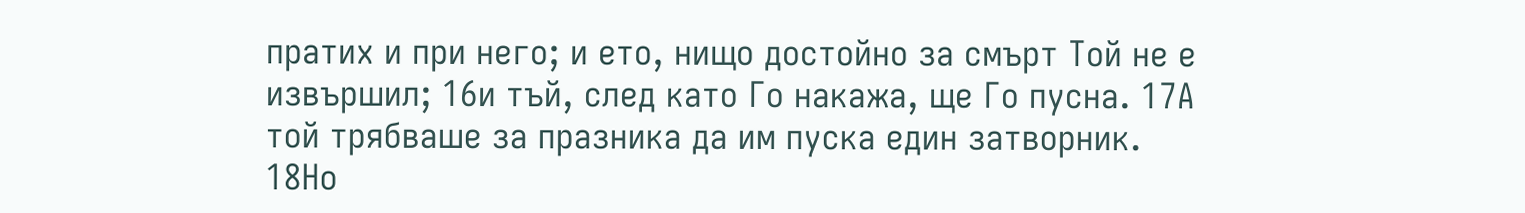пратих и при него; и ето, нищо достойно за смърт Той не е извършил; 16и тъй, след като Го накажа, ще Го пусна. 17А той трябваше за празника да им пуска един затворник. 18Но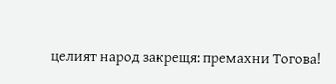целият народ закрещя: премахни Тогова!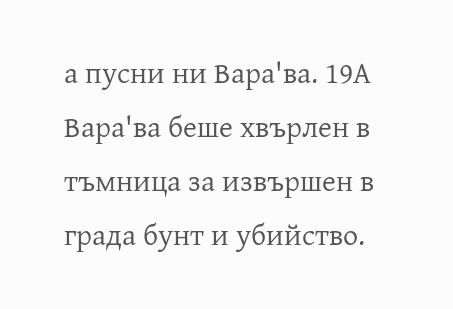а пусни ни Вара'ва. 19А Вара'ва беше хвърлен в тъмница за извършен в града бунт и убийство.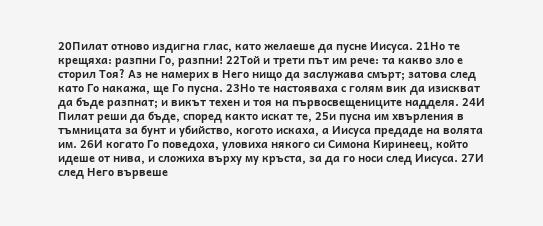20Пилат отново издигна глас, като желаеше да пусне Иисуса. 21Но те крещяха: разпни Го, разпни! 22Той и трети път им рече: та какво зло е сторил Тоя? Аз не намерих в Него нищо да заслужава смърт; затова след като Го накажа, ще Го пусна. 23Но те настояваха с голям вик да изискват да бъде разпнат; и викът техен и тоя на първосвещениците надделя. 24И Пилат реши да бъде, според както искат те, 25и пусна им хвърления в тъмницата за бунт и убийство, когото искаха, а Иисуса предаде на волята им. 26И когато Го поведоха, уловиха някого си Симона Киринеец, който идеше от нива, и сложиха върху му кръста, за да го носи след Иисуса. 27И след Него вървеше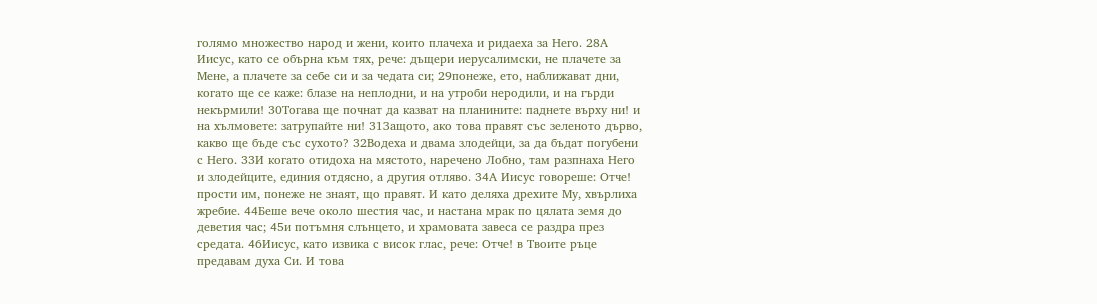голямо множество народ и жени, които плачеха и ридаеха за Него. 28А Иисус, като се обърна към тях, рече: дъщери иерусалимски, не плачете за Мене, а плачете за себе си и за чедата си; 29понеже, ето, наближават дни, когато ще се каже: блазе на неплодни, и на утроби неродили, и на гърди некърмили! 30Тогава ще почнат да казват на планините: паднете върху ни! и на хълмовете: затрупайте ни! 31Защото, ако това правят със зеленото дърво, какво ще бъде със сухото? 32Водеха и двама злодейци, за да бъдат погубени с Него. 33И когато отидоха на мястото, наречено Лобно, там разпнаха Него и злодейците, единия отдясно, а другия отляво. 34А Иисус говореше: Отче! прости им, понеже не знаят, що правят. И като деляха дрехите Му, хвърлиха жребие. 44Беше вече около шестия час, и настана мрак по цялата земя до деветия час; 45и потъмня слънцето, и храмовата завеса се раздра през средата. 46Иисус, като извика с висок глас, рече: Отче! в Твоите ръце предавам духа Си. И това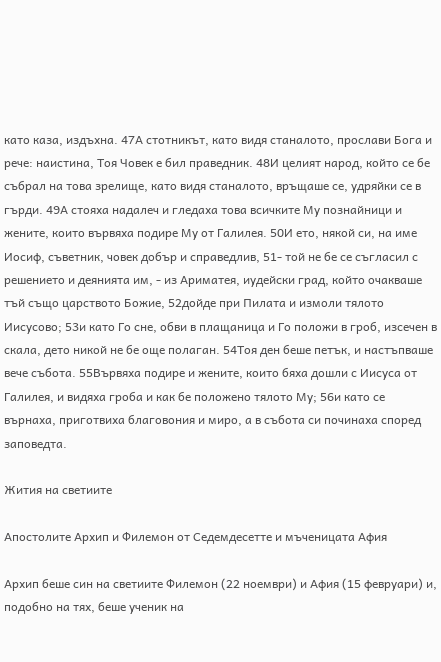като каза, издъхна. 47А стотникът, като видя станалото, прослави Бога и рече: наистина, Тоя Човек е бил праведник. 48И целият народ, който се бе събрал на това зрелище, като видя станалото, връщаше се, удряйки се в гърди. 49А стояха надалеч и гледаха това всичките Му познайници и жените, които вървяха подире Му от Галилея. 50И ето, някой си, на име Иосиф, съветник, човек добър и справедлив, 51- той не бе се съгласил с решението и деянията им, - из Ариматея, иудейски град, който очакваше тъй също царството Божие, 52дойде при Пилата и измоли тялото Иисусово; 53и като Го сне, обви в плащаница и Го положи в гроб, изсечен в скала, дето никой не бе още полаган. 54Тоя ден беше петък, и настъпваше вече събота. 55Вървяха подире и жените, които бяха дошли с Иисуса от Галилея, и видяха гроба и как бе положено тялото Му; 56и като се върнаха, приготвиха благовония и миро, а в събота си починаха според заповедта.

Жития на светиите

Апостолите Архип и Филемон от Седемдесетте и мъченицата Афия

Архип беше син на светиите Филемон (22 ноември) и Афия (15 февруари) и, подобно на тях, беше ученик на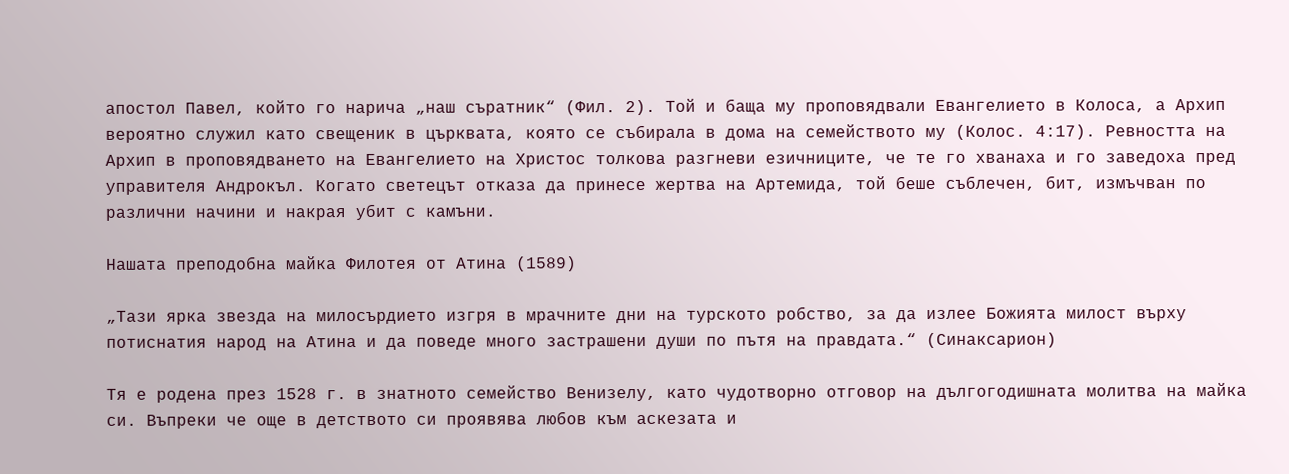апостол Павел, който го нарича „наш съратник“ (Фил. 2). Той и баща му проповядвали Евангелието в Колоса, а Архип вероятно служил като свещеник в църквата, която се събирала в дома на семейството му (Колос. 4:17). Ревността на Архип в проповядването на Евангелието на Христос толкова разгневи езичниците, че те го хванаха и го заведоха пред управителя Андрокъл. Когато светецът отказа да принесе жертва на Артемида, той беше съблечен, бит, измъчван по различни начини и накрая убит с камъни.

Нашата преподобна майка Филотея от Атина (1589)

„Тази ярка звезда на милосърдието изгря в мрачните дни на турското робство, за да излее Божията милост върху потиснатия народ на Атина и да поведе много застрашени души по пътя на правдата.“ (Синаксарион)

Тя е родена през 1528 г. в знатното семейство Венизелу, като чудотворно отговор на дългогодишната молитва на майка си. Въпреки че още в детството си проявява любов към аскезата и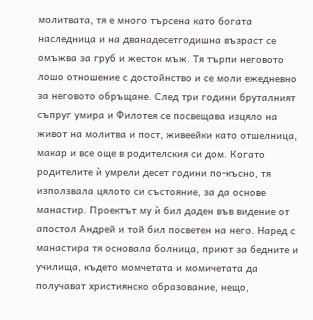молитвата, тя е много търсена като богата наследница и на дванадесетгодишна възраст се омъжва за груб и жесток мъж. Тя търпи неговото лошо отношение с достойнство и се моли ежедневно за неговото обръщане. След три години бруталният съпруг умира и Филотея се посвещава изцяло на живот на молитва и пост, живеейки като отшелница, макар и все още в родителския си дом. Когато родителите ѝ умрели десет години по-късно, тя използвала цялото си състояние, за да основе манастир. Проектът му ѝ бил даден във видение от апостол Андрей и той бил посветен на него. Наред с манастира тя основала болница, приют за бедните и училища, където момчетата и момичетата да получават християнско образование, нещо,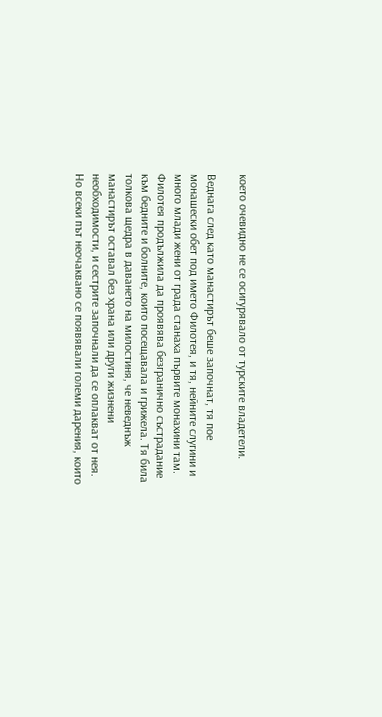което очевидно не се осигурявало от турските владетели.

Веднага след като манастирът беше започнат, тя пое монашески обет под името Филотея, и тя, нейните слугини и много млади жени от града станаха първите монахини там. Филотея продължила да проявява безгранично състрадание към бедните и болните, които посещавала и грижела. Тя била толкова щедра в даването на милостиня, че неведнъж манастирът оставал без храна или други жизнени необходимости, и сестрите започнали да се оплакват от нея. Но всеки път неочаквано се появявали големи дарения, които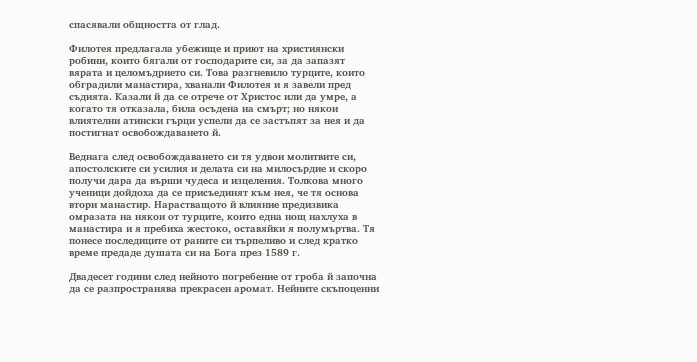спасявали общността от глад.

Филотея предлагала убежище и приют на християнски робини, които бягали от господарите си, за да запазят вярата и целомъдрието си. Това разгневило турците, които обградили манастира, хванали Филотея и я завели пред съдията. Казали й да се отрече от Христос или да умре, а когато тя отказала, била осъдена на смърт; но някои влиятелни атински гърци успели да се застъпят за нея и да постигнат освобождаването й.

Веднага след освобождаването си тя удвои молитвите си, апостолските си усилия и делата си на милосърдие и скоро получи дара да върши чудеса и изцеления. Толкова много ученици дойдоха да се присъединят към нея, че тя основа втори манастир. Нарастващото й влияние предизвика омразата на някои от турците, които една нощ нахлуха в манастира и я пребиха жестоко, оставяйки я полумъртва. Тя понесе последиците от раните си търпеливо и след кратко време предаде душата си на Бога през 1589 г.

Двадесет години след нейното погребение от гроба й започна да се разпространява прекрасен аромат. Нейните скъпоценни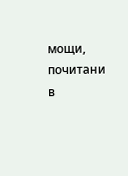мощи, почитани в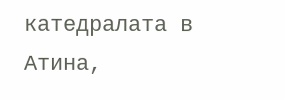катедралата в Атина,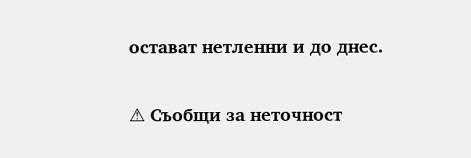остават нетленни и до днес.

⚠ Съобщи за неточност